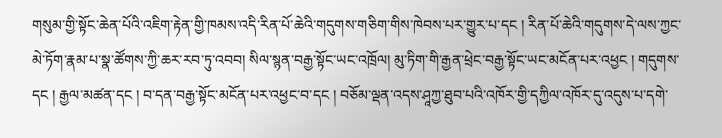གསུམ་གྱི་སྟོང་ཆེན་པོའི་འཇིག་རྟེན་གྱི་ཁམས་འདི་རིན་པོ་ཆེའི་གདུགས་གཅིག་གིས་ཁེབས་པར་གྱུར་པ་དང ། རིན་པོ་ཆེའི་གདུགས་དེ་ལས་ཀྱང་མེ་ཏོག་རྣམ་པ་སྣ་ཚོགས་ཀྱི་ཆར་རབ་ཏུ་འབབ། སིལ་སྙན་བརྒྱ་སྟོང་ཡང་འཁྲོལ། མུ་ཏིག་གི་རྒྱན་ཕྲེང་བརྒྱ་སྟོང་ཡང་མངོན་པར་འཕྱང ། གདུགས་དང ། རྒྱལ་མཚན་དང ། བ་དན་བརྒྱ་སྟོང་མངོན་པར་འཕྱང་བ་དང ། བཅོམ་ལྡན་འདས་ཤཱཀྱ་ཐུབ་པའི་འཁོར་གྱི་དཀྱིལ་འཁོར་དུ་འདུས་པ་དགེ་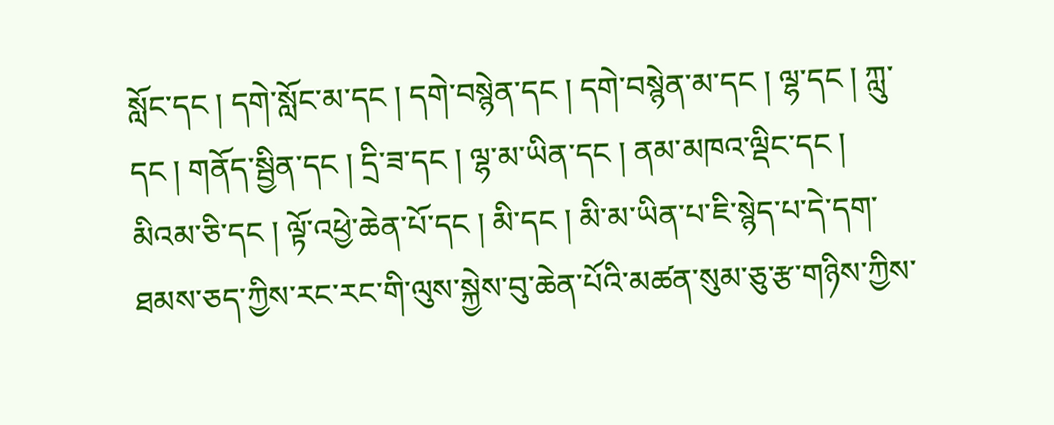སློང་དང ། དགེ་སློང་མ་དང ། དགེ་བསྙེན་དང ། དགེ་བསྙེན་མ་དང ། ལྷ་དང ། ཀླུ་དང ། གནོད་སྦྱིན་དང ། དྲི་ཟ་དང ། ལྷ་མ་ཡིན་དང ། ནམ་མཁའ་ལྡིང་དང ། མིའམ་ཅི་དང ། ལྟོ་འཕྱེ་ཆེན་པོ་དང ། མི་དང ། མི་མ་ཡིན་པ་ཇི་སྙེད་པ་དེ་དག་ཐམས་ཅད་ཀྱིས་རང་རང་གི་ལུས་སྐྱེས་བུ་ཆེན་པོའི་མཚན་སུམ་ཅུ་རྩ་གཉིས་ཀྱིས་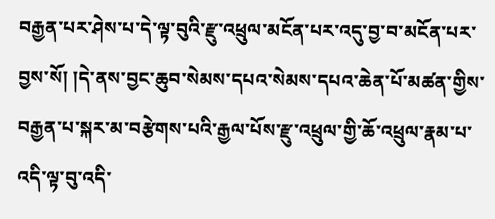བརྒྱན་པར་ཤེས་པ་དེ་ལྟ་བུའི་རྫུ་འཕྲུལ་མངོན་པར་འདུ་བྱ་བ་མངོན་པར་བྱས་སོ། །དེ་ནས་བྱང་ཆུབ་སེམས་དཔའ་སེམས་དཔའ་ཆེན་པོ་མཚན་གྱིས་བརྒྱན་པ་སྐར་མ་བརྩེགས་པའི་རྒྱལ་པོས་རྫུ་འཕྲུལ་གྱི་ཆོ་འཕྲུལ་རྣམ་པ་འདི་ལྟ་བུ་འདི་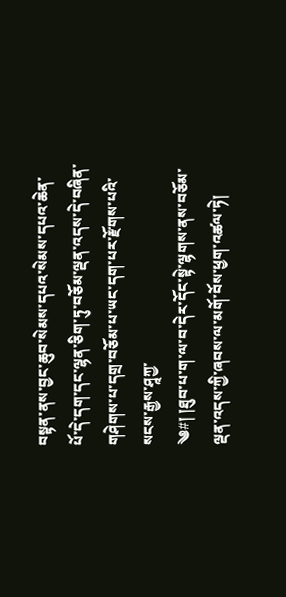བསྟན་ནས་བྱང་ཆུབ་སེམས་དཔའ་སེམས་དཔའ་ཆེན་པོ་དེ་དག་དང་ལྷན་ཅིག་ཏུ་བཅོམ་ལྡན་འདས་དེ་བཞིན་གཤེགས་པ་དགྲ་བཅོམ་པ་ཡང་དག་པར་རྫོགས་པའི་སངས་རྒྱས་ཤཱཀྱ་
༄#། །ཐུབ་པ་ག་ལ་བ་དེར་དོང་སྟེ་ལྷགས་ནས་བཅོམ་ལྡན་འདས་ཀྱི་ཞབས་ལ་མགོ་བོས་ཕྱག་འཚལ་ཏེ།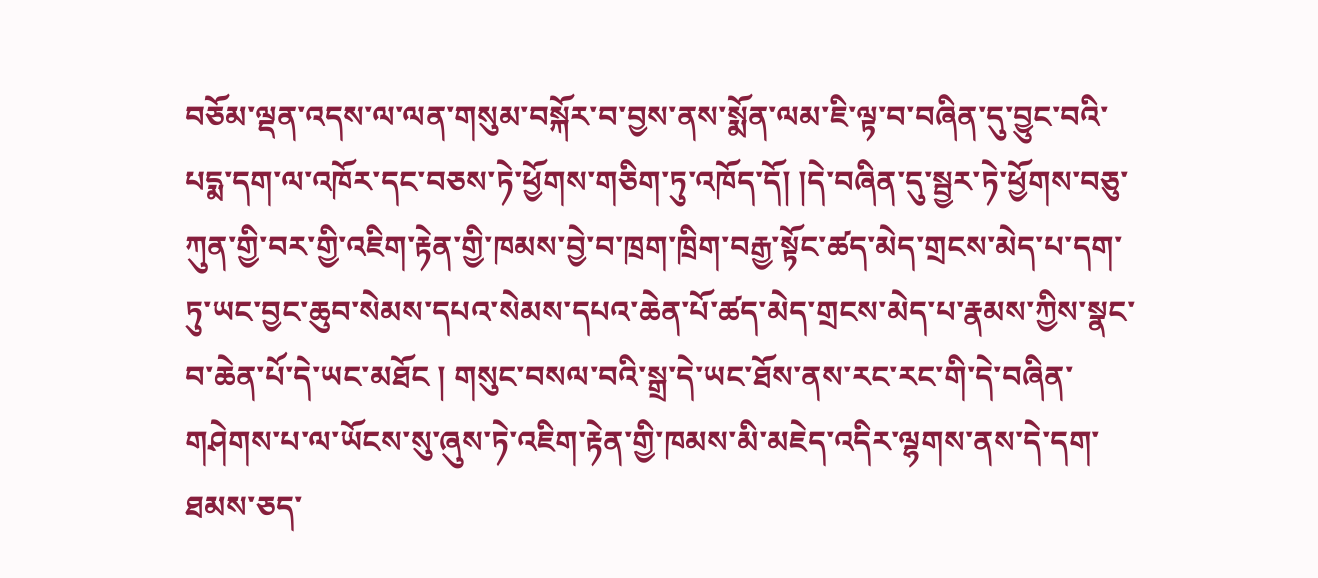བཅོམ་ལྡན་འདས་ལ་ལན་གསུམ་བསྐོར་བ་བྱས་ནས་སྨོན་ལམ་ཇི་ལྟ་བ་བཞིན་དུ་བྱུང་བའི་པདྨ་དག་ལ་འཁོར་དང་བཅས་ཏེ་ཕྱོགས་གཅིག་ཏུ་འཁོད་དོ། །དེ་བཞིན་དུ་སྦྱར་ཏེ་ཕྱོགས་བཅུ་ཀུན་གྱི་བར་གྱི་འཇིག་རྟེན་གྱི་ཁམས་བྱེ་བ་ཁྲག་ཁྲིག་བརྒྱ་སྟོང་ཚད་མེད་གྲངས་མེད་པ་དག་ཏུ་ཡང་བྱང་ཆུབ་སེམས་དཔའ་སེམས་དཔའ་ཆེན་པོ་ཚད་མེད་གྲངས་མེད་པ་རྣམས་ཀྱིས་སྣང་བ་ཆེན་པོ་དེ་ཡང་མཐོང ། གསུང་བསལ་བའི་སྒྲ་དེ་ཡང་ཐོས་ནས་རང་རང་གི་དེ་བཞིན་གཤེགས་པ་ལ་ཡོངས་སུ་ཞུས་ཏེ་འཇིག་རྟེན་གྱི་ཁམས་མི་མཇེད་འདིར་ལྷགས་ནས་དེ་དག་ཐམས་ཅད་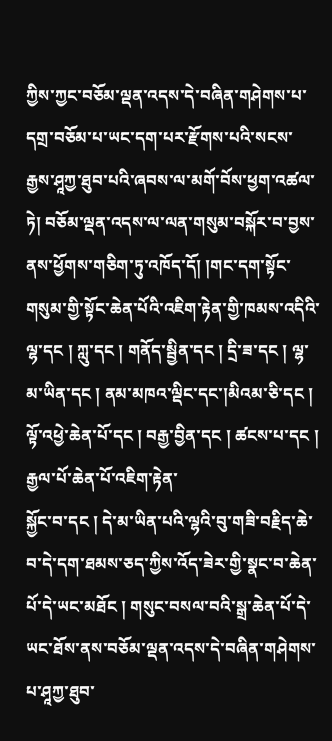ཀྱིས་ཀྱང་བཅོམ་ལྡན་འདས་དེ་བཞིན་གཤེགས་པ་དགྲ་བཅོམ་པ་ཡང་དག་པར་རྫོགས་པའི་སངས་རྒྱས་ཤཱཀྱ་ཐུབ་པའི་ཞབས་ལ་མགོ་བོས་ཕྱག་འཚལ་ཏེ། བཅོམ་ལྡན་འདས་ལ་ལན་གསུམ་བསྐོར་བ་བྱས་ནས་ཕྱོགས་གཅིག་ཏུ་འཁོད་དོ། །གང་དག་སྟོང་གསུམ་གྱི་སྟོང་ཆེན་པོའི་འཇིག་རྟེན་གྱི་ཁམས་འདིའི་ལྷ་དང ། ཀླུ་དང ། གནོད་སྦྱིན་དང ། དྲི་ཟ་དང ། ལྷ་མ་ཡིན་དང ། ནམ་མཁའ་ལྡིང་དང་།མིའམ་ཅི་དང ། ལྟོ་འཕྱེ་ཆེན་པོ་དང ། བརྒྱ་བྱིན་དང ། ཚངས་པ་དང ། རྒྱལ་པོ་ཆེན་པོ་འཇིག་རྟེན་
སྐྱོང་བ་དང ། དེ་མ་ཡིན་པའི་ལྷའི་བུ་གཟི་བརྗིད་ཆེ་བ་དེ་དག་ཐམས་ཅད་ཀྱིས་འོད་ཟེར་གྱི་སྣང་བ་ཆེན་པོ་དེ་ཡང་མཐོང ། གསུང་བསལ་བའི་སྒྲ་ཆེན་པོ་དེ་ཡང་ཐོས་ནས་བཅོམ་ལྡན་འདས་དེ་བཞིན་གཤེགས་པ་ཤཱཀྱ་ཐུབ་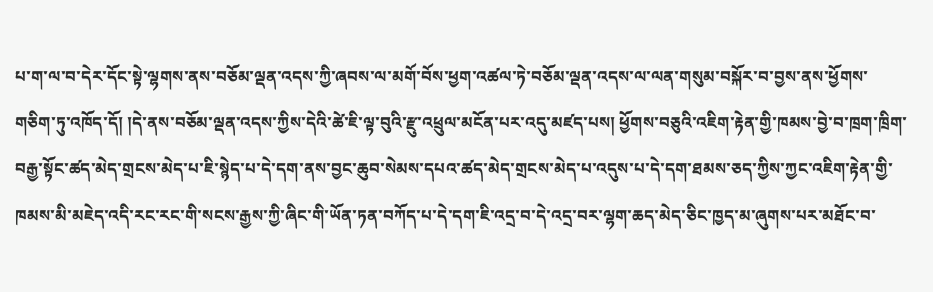པ་ག་ལ་བ་དེར་དོང་སྟེ་ལྷགས་ནས་བཅོམ་ལྡན་འདས་ཀྱི་ཞབས་ལ་མགོ་བོས་ཕྱག་འཚལ་ཏེ་བཅོམ་ལྡན་འདས་ལ་ལན་གསུམ་བསྐོར་བ་བྱས་ནས་ཕྱོགས་གཅིག་ཏུ་འཁོད་དོ། །དེ་ནས་བཅོམ་ལྡན་འདས་ཀྱིས་དེའི་ཚེ་ཇི་ལྟ་བུའི་རྫུ་འཕྲུལ་མངོན་པར་འདུ་མཛད་པས། ཕྱོགས་བཅུའི་འཇིག་རྟེན་གྱི་ཁམས་བྱེ་བ་ཁྲག་ཁྲིག་བརྒྱ་སྟོང་ཚད་མེད་གྲངས་མེད་པ་ཇི་སྙེད་པ་དེ་དག་ནས་བྱང་ཆུབ་སེམས་དཔའ་ཚད་མེད་གྲངས་མེད་པ་འདུས་པ་དེ་དག་ཐམས་ཅད་ཀྱིས་ཀྱང་འཇིག་རྟེན་གྱི་ཁམས་མི་མཇེད་འདི་རང་རང་གི་སངས་རྒྱས་ཀྱི་ཞིང་གི་ཡོན་ཏན་བཀོད་པ་དེ་དག་ཇི་འདྲ་བ་དེ་འདྲ་བར་ལྷག་ཆད་མེད་ཅིང་ཁྱད་མ་ཞུགས་པར་མཐོང་བ་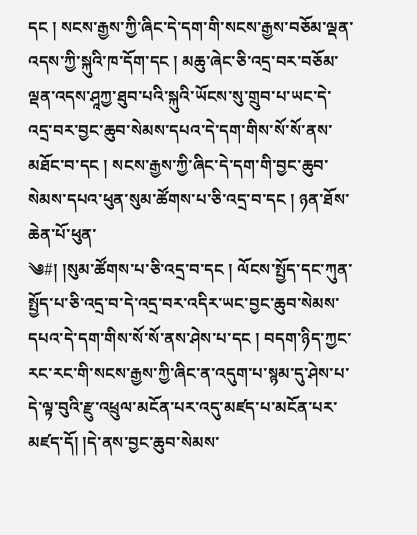དང ། སངས་རྒྱས་ཀྱི་ཞིང་དེ་དག་གི་སངས་རྒྱས་བཅོམ་ལྡན་འདས་ཀྱི་སྐུའི་ཁ་དོག་དང ། མཆུ་ཞེང་ཅི་འདྲ་བར་བཅོམ་ལྡན་འདས་ཤཱཀྱ་ཐུབ་པའི་སྐུའི་ཡོངས་སུ་གྲུབ་པ་ཡང་དེ་འདྲ་བར་བྱང་ཆུབ་སེམས་དཔའ་དེ་དག་གིས་སོ་སོ་ནས་མཐོང་བ་དང ། སངས་རྒྱས་ཀྱི་ཞིང་དེ་དག་གི་བྱང་ཆུབ་སེམས་དཔའ་ཕུན་སུམ་ཚོགས་པ་ཅི་འདྲ་བ་དང ། ཉན་ཐོས་ཆེན་པོ་ཕུན་
༄#། །སུམ་ཚོགས་པ་ཅི་འདྲ་བ་དང ། ལོངས་སྤྱོད་དང་ཀུན་སྤྱོད་པ་ཅི་འདྲ་བ་དེ་འདྲ་བར་འདིར་ཡང་བྱང་ཆུབ་སེམས་དཔའ་དེ་དག་གིས་སོ་སོ་ནས་ཤེས་པ་དང ། བདག་ཉིད་ཀྱང་རང་རང་གི་སངས་རྒྱས་ཀྱི་ཞིང་ན་འདུག་པ་སྙམ་དུ་ཤེས་པ་དེ་ལྟ་བུའི་རྫུ་འཕྲུལ་མངོན་པར་འདུ་མཛད་པ་མངོན་པར་མཛད་དོ། །དེ་ནས་བྱང་ཆུབ་སེམས་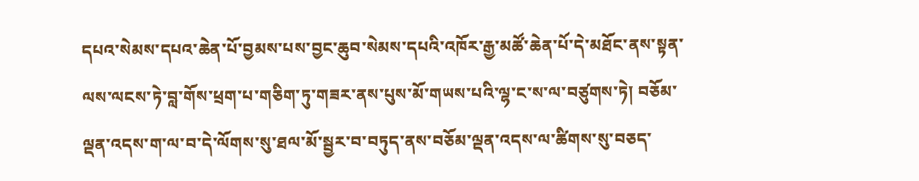དཔའ་སེམས་དཔའ་ཆེན་པོ་བྱམས་པས་བྱང་ཆུབ་སེམས་དཔའི་འཁོར་རྒྱ་མཚོ་ཆེན་པོ་དེ་མཐོང་ནས་སྟན་ལས་ལངས་ཏེ་བླ་གོས་ཕྲག་པ་གཅིག་ཏུ་གཟར་ནས་པུས་མོ་གཡས་པའི་ལྷ་ང་ས་ལ་བཙུགས་ཏེ། བཅོམ་ལྡན་འདས་ག་ལ་བ་དེ་ལོགས་སུ་ཐལ་མོ་སྦྱར་བ་བཏུད་ནས་བཅོམ་ལྡན་འདས་ལ་ཚིགས་སུ་བཅད་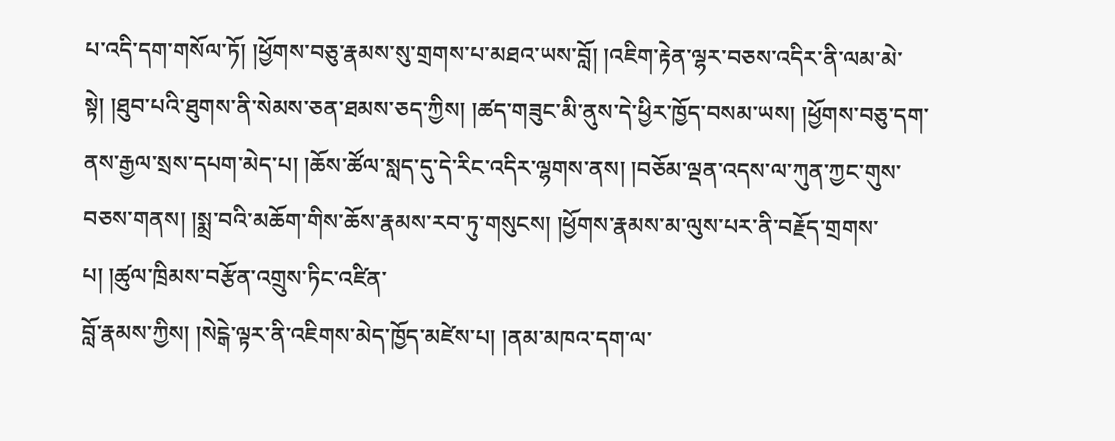པ་འདི་དག་གསོལ་ཏོ། །ཕྱོགས་བཅུ་རྣམས་སུ་གྲགས་པ་མཐའ་ཡས་བློ། །འཇིག་རྟེན་ལྷར་བཅས་འདིར་ནི་ལམ་མེ་སྟེ། །ཐུབ་པའི་ཐུགས་ནི་སེམས་ཅན་ཐམས་ཅད་ཀྱིས། །ཚད་གཟུང་མི་ནུས་དེ་ཕྱིར་ཁྱོད་བསམ་ཡས། །ཕྱོགས་བཅུ་དག་ནས་རྒྱལ་སྲས་དཔག་མེད་པ། །ཆོས་ཚོལ་སླད་དུ་དེ་རིང་འདིར་ལྷགས་ནས། །བཅོམ་ལྡན་འདས་ལ་ཀུན་ཀྱང་གུས་བཅས་གནས། །སྨྲ་བའི་མཆོག་གིས་ཆོས་རྣམས་རབ་ཏུ་གསུངས། །ཕྱོགས་རྣམས་མ་ལུས་པར་ནི་བརྗོད་གྲགས་པ། །ཚུལ་ཁྲིམས་བརྩོན་འགྲུས་ཏིང་འཛིན་
བློ་རྣམས་ཀྱིས། །སེངྒེ་ལྟར་ནི་འཇིགས་མེད་ཁྱོད་མཛེས་པ། །ནམ་མཁའ་དག་ལ་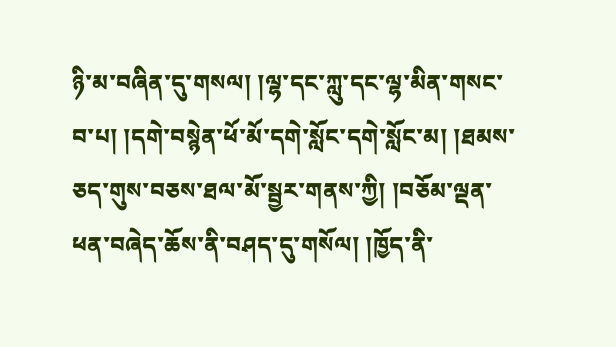ཉི་མ་བཞིན་དུ་གསལ། །ལྷ་དང་ཀླུ་དང་ལྷ་མིན་གསང་བ་པ། །དགེ་བསྙེན་ཕོ་མོ་དགེ་སློང་དགེ་སློང་མ། །ཐམས་ཅད་གུས་བཅས་ཐལ་མོ་སྦྱར་གནས་ཀྱི། །བཅོམ་ལྡན་ཕན་བཞེད་ཆོས་ནི་བཤད་དུ་གསོལ། །ཁྱོད་ནི་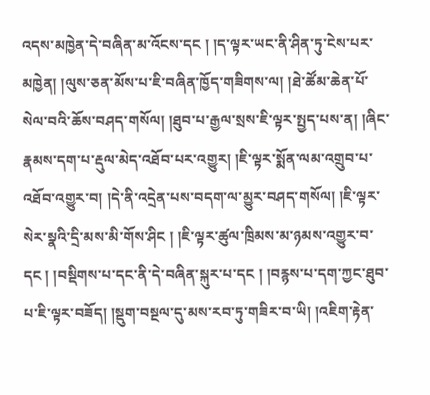འདས་མཁྱེན་དེ་བཞིན་མ་འོངས་དང ། །ད་ལྟར་ཡང་ནི་ཤིན་ཏུ་ངེས་པར་མཁྱེན། །ལུས་ཅན་མོས་པ་ཇི་བཞིན་ཁྱོད་གཟིགས་ལ། །ཐེ་ཚོམ་ཆེན་པོ་སེལ་བའི་ཆོས་བཤད་གསོལ། །ཐུབ་པ་རྒྱལ་སྲས་ཇི་ལྟར་སྤྱད་པས་ན། །ཞིང་རྣམས་དག་པ་རྡུལ་མེད་འཐོབ་པར་འགྱུར། །ཇི་ལྟར་སྨོན་ལམ་འགྲུབ་པ་འཐོབ་འགྱུར་བ། །དེ་ནི་འདྲེན་པས་བདག་ལ་མྱུར་བཤད་གསོལ། །ཇི་ལྟར་སེར་སྣའི་དྲི་མས་མི་གོས་ཤིང ། །ཇི་ལྟར་ཚུལ་ཁྲིམས་མ་ཉམས་འགྱུར་བ་དང ། །བསྡིགས་པ་དང་ནི་དེ་བཞིན་སྐུར་པ་དང ། །བརྙས་པ་དག་ཀྱང་ཐུབ་པ་ཇི་ལྟར་བཟོད། །སྡུག་བསྔལ་དུ་མས་རབ་ཏུ་གཟིར་བ་ཡི། །འཇིག་རྟེན་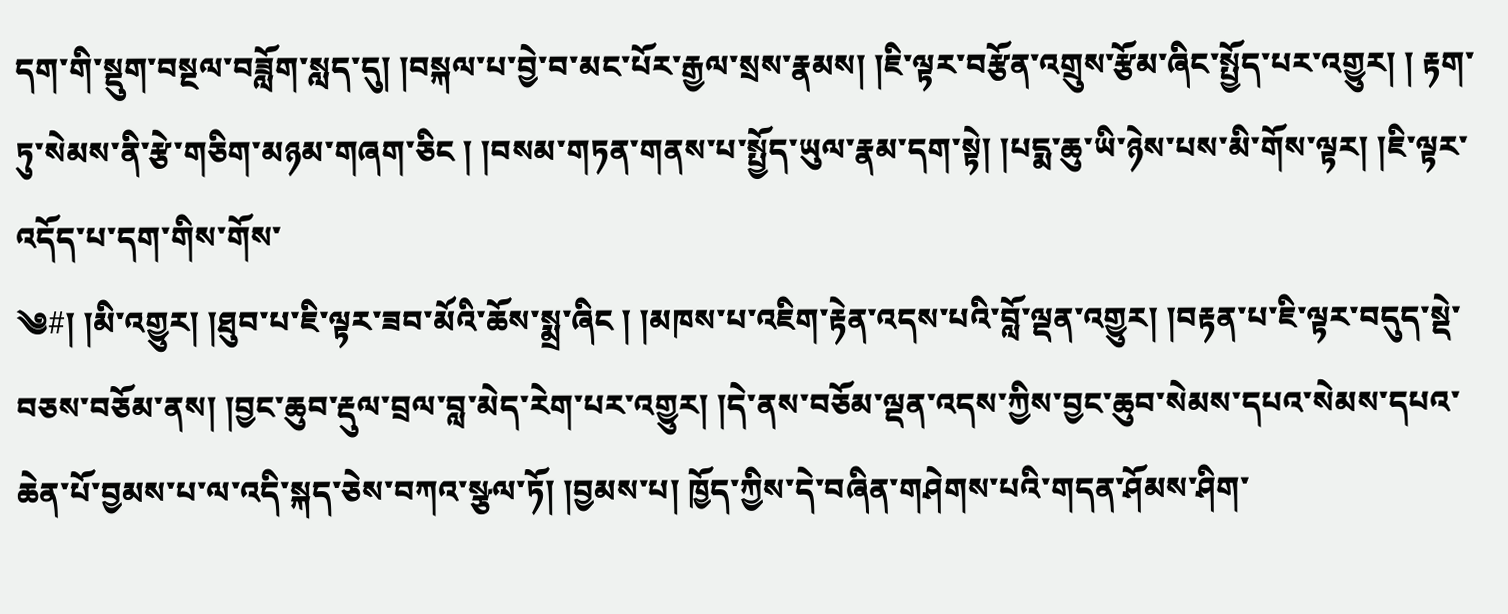དག་གི་སྡུག་བསྔལ་བཟློག་སླད་དུ། །བསྐལ་པ་བྱེ་བ་མང་པོར་རྒྱལ་སྲས་རྣམས། །ཇི་ལྟར་བརྩོན་འགྲུས་རྩོམ་ཞིང་སྤྱོད་པར་འགྱུར། ། རྟག་ཏུ་སེམས་ནི་རྩེ་གཅིག་མཉམ་གཞག་ཅིང ། །བསམ་གཏན་གནས་པ་སྤྱོད་ཡུལ་རྣམ་དག་སྟེ། །པདྨ་ཆུ་ཡི་ཉེས་པས་མི་གོས་ལྟར། །ཇི་ལྟར་འདོད་པ་དག་གིས་གོས་
༄#། །མི་འགྱུར། །ཐུབ་པ་ཇི་ལྟར་ཟབ་མོའི་ཆོས་སྨྲ་ཞིང ། །མཁས་པ་འཇིག་རྟེན་འདས་པའི་བློ་ལྡན་འགྱུར། །བརྟན་པ་ཇི་ལྟར་བདུད་སྡེ་བཅས་བཅོམ་ནས། །བྱང་ཆུབ་རྡུལ་བྲལ་བླ་མེད་རེག་པར་འགྱུར། །དེ་ནས་བཅོམ་ལྡན་འདས་ཀྱིས་བྱང་ཆུབ་སེམས་དཔའ་སེམས་དཔའ་ཆེན་པོ་བྱམས་པ་ལ་འདི་སྐད་ཅེས་བཀའ་སྩལ་ཏོ། །བྱམས་པ། ཁྱོད་ཀྱིས་དེ་བཞིན་གཤེགས་པའི་གདན་ཤོམས་ཤིག་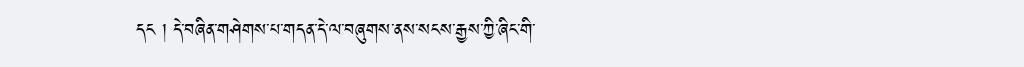དང ། དེ་བཞིན་གཤེགས་པ་གདན་དེ་ལ་བཞུགས་ནས་སངས་རྒྱས་ཀྱི་ཞིང་གི་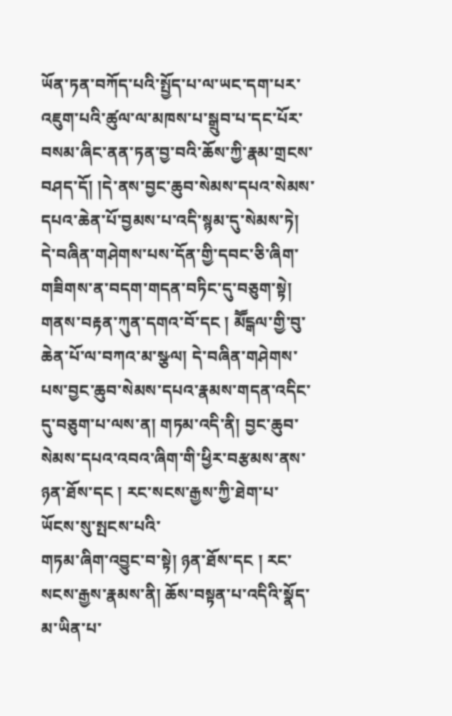ཡོན་ཏན་བཀོད་པའི་སྤྱོད་པ་ལ་ཡང་དག་པར་འཇུག་པའི་ཚུལ་ལ་མཁས་པ་སྒྲུབ་པ་དང་པོར་བསམ་ཞིང་ནན་ཏན་བྱ་བའི་ཆོས་ཀྱི་རྣམ་གྲངས་བཤད་དོ། །དེ་ནས་བྱང་ཆུབ་སེམས་དཔའ་སེམས་དཔའ་ཆེན་པོ་བྱམས་པ་འདི་སྙམ་དུ་སེམས་ཏེ། དེ་བཞིན་གཤེགས་པས་དོན་གྱི་དབང་ཅི་ཞིག་གཟིགས་ན་བདག་གདན་བཏིང་དུ་བཅུག་སྟེ། གནས་བརྟན་ཀུན་དགའ་བོ་དང ། མཽངྒལ་གྱི་བུ་ཆེན་པོ་ལ་བཀའ་མ་སྩལ། དེ་བཞིན་གཤེགས་པས་བྱང་ཆུབ་སེམས་དཔའ་རྣམས་གདན་འདིང་དུ་བཅུག་པ་ལས་ན། གཏམ་འདི་ནི། བྱང་ཆུབ་སེམས་དཔའ་འབའ་ཞིག་གི་ཕྱིར་བརྩམས་ནས་ཉན་ཐོས་དང ། རང་སངས་རྒྱས་ཀྱི་ཐེག་པ་ཡོངས་སུ་སྤངས་པའི་
གཏམ་ཞིག་འབྱུང་བ་སྟེ། ཉན་ཐོས་དང ། རང་སངས་རྒྱས་རྣམས་ནི། ཆོས་བསྟན་པ་འདིའི་སྣོད་མ་ཡིན་པ་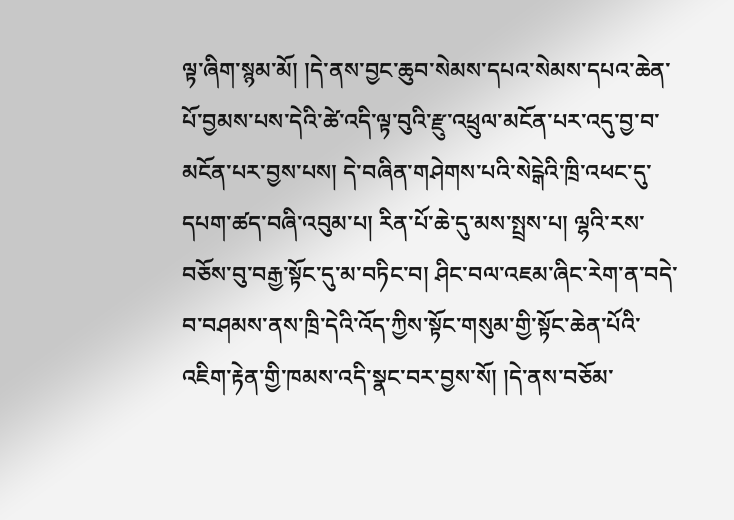ལྟ་ཞིག་སྙམ་མོ། །དེ་ནས་བྱང་ཆུབ་སེམས་དཔའ་སེམས་དཔའ་ཆེན་པོ་བྱམས་པས་དེའི་ཚེ་འདི་ལྟ་བུའི་རྫུ་འཕྲུལ་མངོན་པར་འདུ་བྱ་བ་མངོན་པར་བྱས་པས། དེ་བཞིན་གཤེགས་པའི་སེངྒེའི་ཁྲི་འཕང་དུ་དཔག་ཚད་བཞི་འབུམ་པ། རིན་པོ་ཆེ་དུ་མས་སྤྲས་པ། ལྷའི་རས་བཅོས་བུ་བརྒྱ་སྟོང་དུ་མ་བཏིང་བ། ཤིང་བལ་འཇམ་ཞིང་རེག་ན་བདེ་བ་བཤམས་ནས་ཁྲི་དེའི་འོད་ཀྱིས་སྟོང་གསུམ་གྱི་སྟོང་ཆེན་པོའི་འཇིག་རྟེན་གྱི་ཁམས་འདི་སྣང་བར་བྱས་སོ། །དེ་ནས་བཅོམ་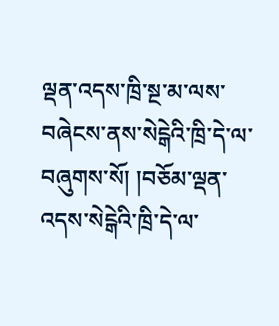ལྡན་འདས་ཁྲི་སྔ་མ་ལས་བཞེངས་ནས་སེངྒེའི་ཁྲི་དེ་ལ་བཞུགས་སོ། །བཅོམ་ལྡན་འདས་སེངྒེའི་ཁྲི་དེ་ལ་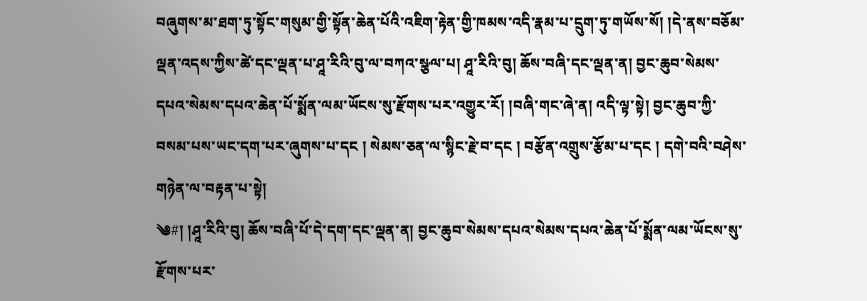བཞུགས་མ་ཐག་ཏུ་སྟོང་གསུམ་གྱི་སྟོན་ཆེན་པོའི་འཇིག་རྟེན་གྱི་ཁམས་འདི་རྣམ་པ་དྲུག་ཏུ་གཡོས་སོ། །དེ་ནས་བཅོམ་ལྡན་འདས་ཀྱིས་ཚེ་དང་ལྡན་པ་ཤཱ་རིའི་བུ་ལ་བཀའ་སྩལ་པ། ཤཱ་རིའི་བུ། ཆོས་བཞི་དང་ལྡན་ན། བྱང་ཆུབ་སེམས་དཔའ་སེམས་དཔའ་ཆེན་པོ་སྨོན་ལམ་ཡོངས་སུ་རྫོགས་པར་འགྱུར་རོ། །བཞི་གང་ཞེ་ན། འདི་ལྟ་སྟེ། བྱང་ཆུབ་ཀྱི་བསམ་པས་ཡང་དག་པར་ཞུགས་པ་དང ། སེམས་ཅན་ལ་སྙིང་རྗེ་བ་དང ། བརྩོན་འགྲུས་རྩོམ་པ་དང ། དགེ་བའི་བཤེས་གཉེན་ལ་བརྟན་པ་སྟེ།
༄#། །ཤཱ་རིའི་བུ། ཆོས་བཞི་པོ་དེ་དག་དང་ལྡན་ན། བྱང་ཆུབ་སེམས་དཔའ་སེམས་དཔའ་ཆེན་པོ་སྨོན་ལམ་ཡོངས་སུ་རྫོགས་པར་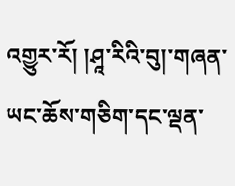འགྱུར་རོ། །ཤཱ་རིའི་བུ།་གཞན་ཡང་ཆོས་གཅིག་དང་ལྡན་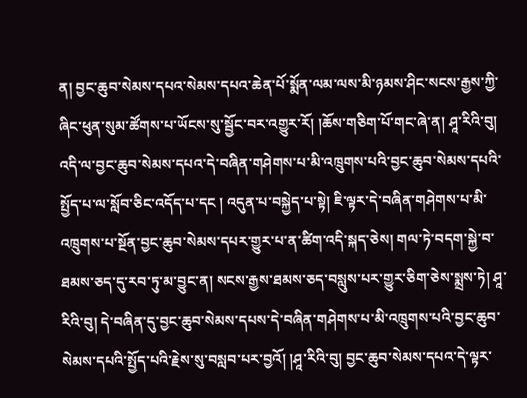ན། བྱང་ཆུབ་སེམས་དཔའ་སེམས་དཔའ་ཆེན་པོ་སྨོན་ལམ་ལས་མི་ཉམས་ཤིང་སངས་རྒྱས་ཀྱི་ཞིང་ཕུན་སུམ་ཚོགས་པ་ཡོངས་སུ་སྦྱོང་བར་འགྱུར་རོ། །ཆོས་གཅིག་པོ་གང་ཞེ་ན། ཤཱ་རིའི་བུ། འདི་ལ་བྱང་ཆུབ་སེམས་དཔའ་དེ་བཞིན་གཤེགས་པ་མི་འཁྲུགས་པའི་བྱང་ཆུབ་སེམས་དཔའི་སྤྱོད་པ་ལ་སློབ་ཅིང་འདོད་པ་དང ། འདུན་པ་བསྐྱེད་པ་སྟེ། ཇི་ལྟར་དེ་བཞིན་གཤེགས་པ་མི་འཁྲུགས་པ་སྔོན་བྱང་ཆུབ་སེམས་དཔར་གྱུར་པ་ན་ཚིག་འདི་སྐད་ཅེས། གལ་ཏེ་བདག་སྐྱེ་བ་ཐམས་ཅད་དུ་རབ་ཏུ་མ་བྱུང་ན། སངས་རྒྱས་ཐམས་ཅད་བསླུས་པར་གྱུར་ཅིག་ཅེས་སྨྲས་ཏེ། ཤཱ་རིའི་བུ། དེ་བཞིན་དུ་བྱང་ཆུབ་སེམས་དཔས་དེ་བཞིན་གཤེགས་པ་མི་འཁྲུགས་པའི་བྱང་ཆུབ་སེམས་དཔའི་སྤྱོད་པའི་རྗེས་སུ་བསླབ་པར་བྱའོ། །ཤཱ་རིའི་བུ། བྱང་ཆུབ་སེམས་དཔའ་དེ་ལྟར་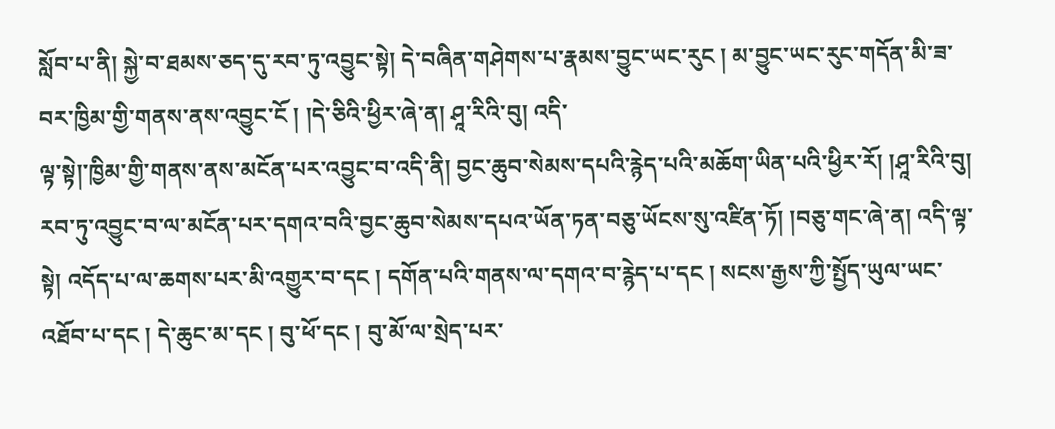སློབ་པ་ནི། སྐྱེ་བ་ཐམས་ཅད་དུ་རབ་ཏུ་འབྱུང་སྟེ། དེ་བཞིན་གཤེགས་པ་རྣམས་བྱུང་ཡང་རུང ། མ་བྱུང་ཡང་རུང་གདོན་མི་ཟ་བར་ཁྱིམ་གྱི་གནས་ནས་འབྱུང་ངོ ། །དེ་ཅིའི་ཕྱིར་ཞེ་ན། ཤཱ་རིའི་བུ། འདི་
ལྟ་སྟེ།་ཁྱིམ་གྱི་གནས་ནས་མངོན་པར་འབྱུང་བ་འདི་ནི། བྱང་ཆུབ་སེམས་དཔའི་རྙེད་པའི་མཆོག་ཡིན་པའི་ཕྱིར་རོ། །ཤཱ་རིའི་བུ། རབ་ཏུ་འབྱུང་བ་ལ་མངོན་པར་དགའ་བའི་བྱང་ཆུབ་སེམས་དཔའ་ཡོན་ཏན་བཅུ་ཡོངས་སུ་འཛིན་ཏོ། །བཅུ་གང་ཞེ་ན། འདི་ལྟ་སྟེ། འདོད་པ་ལ་ཆགས་པར་མི་འགྱུར་བ་དང ། དགོན་པའི་གནས་ལ་དགའ་བ་རྙེད་པ་དང ། སངས་རྒྱས་ཀྱི་སྤྱོད་ཡུལ་ཡང་འཐོབ་པ་དང ། དེ་ཆུང་མ་དང ། བུ་ཕོ་དང ། བུ་མོ་ལ་སྲེད་པར་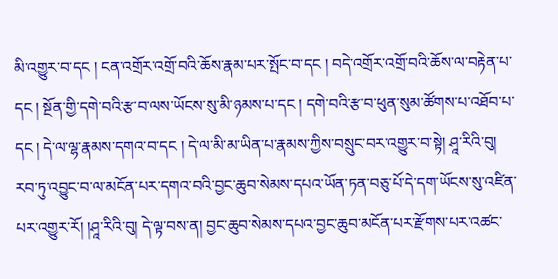མི་འགྱུར་བ་དང ། ངན་འགྲོར་འགྲོ་བའི་ཆོས་རྣམ་པར་སྤོང་བ་དང ། བདེ་འགྲོར་འགྲོ་བའི་ཆོས་ལ་བརྟེན་པ་དང ། སྔོན་གྱི་དགེ་བའི་རྩ་བ་ལས་ཡོངས་སུ་མི་ཉམས་པ་དང ། དགེ་བའི་རྩ་བ་ཕུན་སུམ་ཚོགས་པ་འཐོབ་པ་དང ། དེ་ལ་ལྷ་རྣམས་དགའ་བ་དང ། དེ་ལ་མི་མ་ཡིན་པ་རྣམས་ཀྱིས་བསྲུང་བར་འགྱུར་བ་སྟེ། ཤཱ་རིའི་བུ། རབ་ཏུ་འབྱུང་བ་ལ་མངོན་པར་དགའ་བའི་བྱང་ཆུབ་སེམས་དཔའ་ཡོན་ཏན་བཅུ་པོ་དེ་དག་ཡོངས་སུ་འཛིན་པར་འགྱུར་རོ། །ཤཱ་རིའི་བུ། དེ་ལྟ་བས་ན། བྱང་ཆུབ་སེམས་དཔའ་བྱང་ཆུབ་མངོན་པར་རྫོགས་པར་འཚང་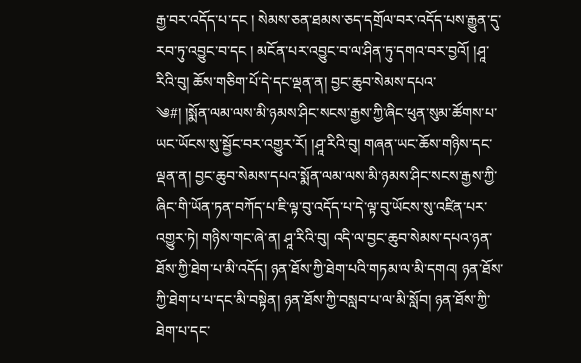རྒྱ་བར་འདོད་པ་དང ། སེམས་ཅན་ཐམས་ཅད་དགྲོལ་བར་འདོད་པས་རྒྱུན་དུ་རབ་ཏུ་འབྱུང་བ་དང ། མངོན་པར་འབྱུང་བ་ལ་ཤིན་ཏུ་དགའ་བར་བྱའོ། །ཤཱ་རིའི་བུ། ཆོས་གཅིག་པོ་དེ་དང་ལྡན་ན། བྱང་ཆུབ་སེམས་དཔའ་
༄#། །སྨོན་ལམ་ལས་མི་ཉམས་ཤིང་སངས་རྒྱས་ཀྱི་ཞིང་ཕུན་སུམ་ཚོགས་པ་ཡང་ཡོངས་སུ་སྦྱོང་བར་འགྱུར་རོ། །ཤཱ་རིའི་བུ། གཞན་ཡང་ཆོས་གཉིས་དང་ལྡན་ན། བྱང་ཆུབ་སེམས་དཔའ་སྨོན་ལམ་ལས་མི་ཉམས་ཤིང་སངས་རྒྱས་ཀྱི་ཞིང་གི་ཡོན་ཏན་བཀོད་པ་ཇི་ལྟ་བུ་འདོད་པ་དེ་ལྟ་བུ་ཡོངས་སུ་འཛིན་པར་འགྱུར་ཏེ། གཉིས་གང་ཞེ་ན། ཤཱ་རིའི་བུ། འདི་ལ་བྱང་ཆུབ་སེམས་དཔའ་ཉན་ཐོས་ཀྱི་ཐེག་པ་མི་འདོད། ཉན་ཐོས་ཀྱི་ཐེག་པའི་གཏམ་ལ་མི་དགའ། ཉན་ཐོས་ཀྱི་ཐེག་པ་པ་དང་མི་བསྟེན། ཉན་ཐོས་ཀྱི་བསླབ་པ་ལ་མི་སློབ། ཉན་ཐོས་ཀྱི་ཐེག་པ་དང་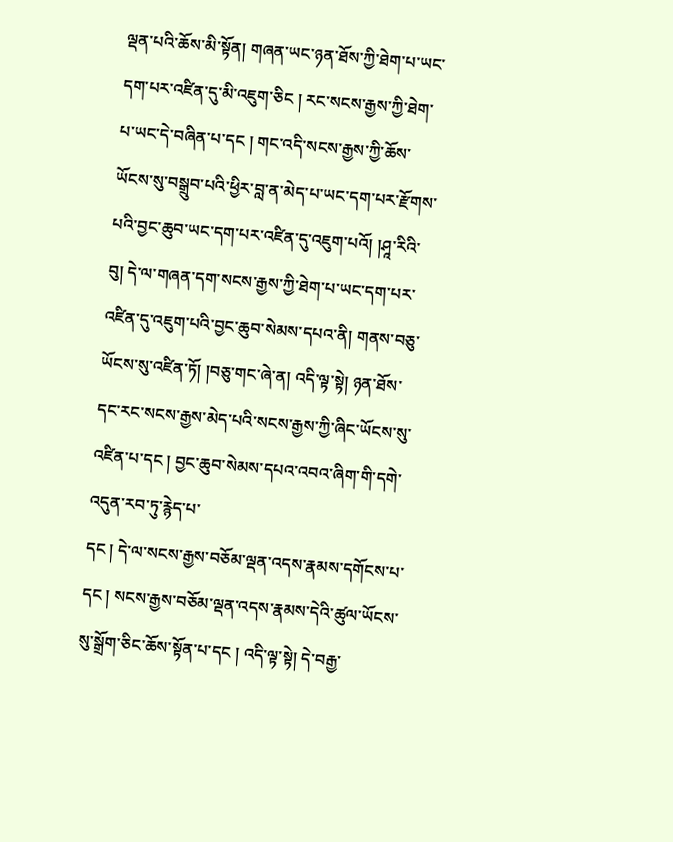ལྡན་པའི་ཆོས་མི་སྟོན། གཞན་ཡང་ཉན་ཐོས་ཀྱི་ཐེག་པ་ཡང་དག་པར་འཛིན་དུ་མི་འཇུག་ཅིང ། རང་སངས་རྒྱས་ཀྱི་ཐེག་པ་ཡང་དེ་བཞིན་པ་དང ། གང་འདི་སངས་རྒྱས་ཀྱི་ཆོས་ཡོངས་སུ་བསྒྲུབ་པའི་ཕྱིར་བླ་ན་མེད་པ་ཡང་དག་པར་རྫོགས་པའི་བྱང་ཆུབ་ཡང་དག་པར་འཛིན་དུ་འཇུག་པའོ། །ཤཱ་རིའི་བུ། དེ་ལ་གཞན་དག་སངས་རྒྱས་ཀྱི་ཐེག་པ་ཡང་དག་པར་འཛིན་དུ་འཇུག་པའི་བྱང་ཆུབ་སེམས་དཔའ་ནི། གནས་བཅུ་ཡོངས་སུ་འཛིན་ཏོ། །བཅུ་གང་ཞེ་ན། འདི་ལྟ་སྟེ། ཉན་ཐོས་དང་རང་སངས་རྒྱས་མེད་པའི་སངས་རྒྱས་ཀྱི་ཞིང་ཡོངས་སུ་འཛིན་པ་དང ། བྱང་ཆུབ་སེམས་དཔའ་འབའ་ཞིག་གི་དགེ་འདུན་རབ་ཏུ་རྙེད་པ་
དང ། དེ་ལ་སངས་རྒྱས་བཅོམ་ལྡན་འདས་རྣམས་དགོངས་པ་དང ། སངས་རྒྱས་བཅོམ་ལྡན་འདས་རྣམས་དེའི་ཚུལ་ཡོངས་སུ་སྒྲོག་ཅིང་ཆོས་སྟོན་པ་དང ། འདི་ལྟ་སྟེ། དེ་བརྒྱ་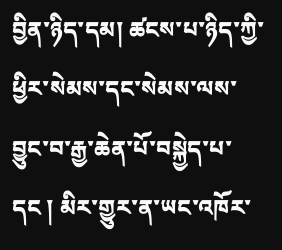བྱིན་ཉིད་དམ། ཚངས་པ་ཉིད་ཀྱི་ཕྱིར་སེམས་དང་སེམས་ལས་བྱུང་བ་རྒྱ་ཆེན་པོ་བསྐྱེད་པ་དང ། མིར་གྱུར་ན་ཡང་འཁོར་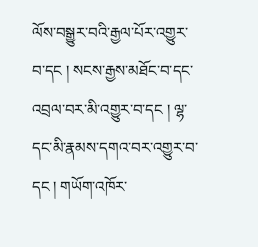ལོས་བསྒྱུར་བའི་རྒྱལ་པོར་འགྱུར་བ་དང ། སངས་རྒྱས་མཐོང་བ་དང་འབྲལ་བར་མི་འགྱུར་བ་དང ། ལྷ་དང་མི་རྣམས་དགའ་བར་འགྱུར་བ་དང ། གཡོག་འཁོར་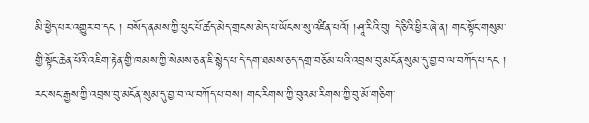མི་ཕྱེད་པར་འགྱུར་བ་དང ། བསོད་ནམས་ཀྱི་ཕུང་པོ་ཚད་མེད་གྲངས་མེད་པ་ཡོངས་སུ་འཛིན་པའོ། །ཤཱ་རིའི་བུ། དེ་ཅིའི་ཕྱིར་ཞེ་ན། གང་སྟོང་གསུམ་གྱི་སྟོང་ཆེན་པོའི་འཇིག་རྟེན་གྱི་ཁམས་ཀྱི་སེམས་ཅན་ཇི་སྙེད་པ་དེ་དག་ཐམས་ཅད་དགྲ་བཅོམ་པའི་འབྲས་བུ་མངོན་སུམ་དུ་བྱ་བ་ལ་བཀོད་པ་དང ། རང་སང་རྒྱས་ཀྱི་འབྲས་བུ་མངོན་སུམ་དུ་བྱ་བ་ལ་བཀོད་པ་བས། གང་རིགས་ཀྱི་བུའམ་རིགས་ཀྱི་བུ་མོ་གཅིག་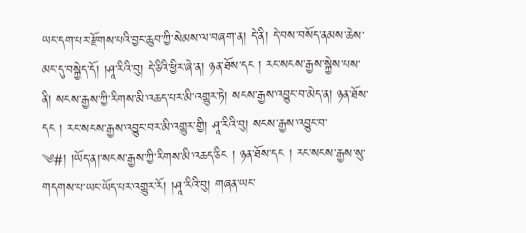ཡང་དག་པར་རྫོགས་པའི་བྱང་ཆུབ་ཀྱི་སེམས་ལ་བཞག་ན། དེ་ནི། དེ་བས་བསོད་ནམས་ཆེས་མང་དུ་བསྐྱེད་དོ། །ཤཱ་རིའི་བུ། དེ་ཅིའི་ཕྱིར་ཞེ་ན། ཉན་ཐོས་དང ། རང་སངས་རྒྱས་སྐྱེས་པས་ནི། སངས་རྒྱས་ཀྱི་རིགས་མི་འཆད་པར་མི་འགྱུར་ཏེ། སངས་རྒྱས་འབྱུང་བ་མེད་ན། ཉན་ཐོས་དང ། རང་སངས་རྒྱས་འབྱུང་བར་མི་འགྱུར་གྱི། ཤཱ་རིའི་བུ། སངས་རྒྱས་འབྱུང་བ་
༄#། །ཡོད་ན།་སངས་རྒྱས་ཀྱི་རིགས་མི་འཆད་ཅིང ། ཉན་ཐོས་དང ། རང་སངས་རྒྱས་སུ་གདགས་པ་ཡང་ཡོད་པར་འགྱུར་རོ། །ཤཱ་རིའི་བུ། གཞན་ཡང་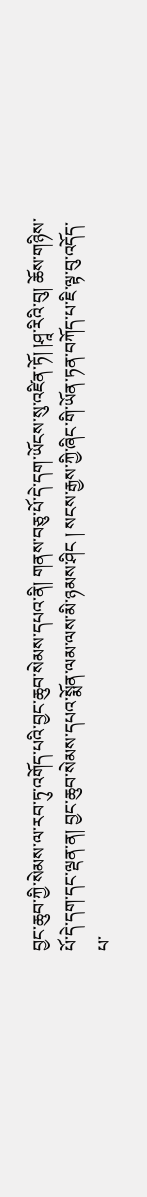བྱང་ཆུབ་ཀྱི་སེམས་ལ་རབ་ཏུ་འགོད་པའི་བྱང་ཆུབ་སེམས་དཔའ་ནི། གནས་བཅུ་པོ་དེ་དག་ཡོངས་སུ་འཛིན་ཏོ། །ཤཱ་རིའི་བུ། ཆོས་གཉིས་པོ་དེ་དག་དང་ལྡན་ན། བྱང་ཆུབ་སེམས་དཔའ་སྨོན་ལམ་ལས་མི་ཉམས་ཤིང ། སངས་རྒྱས་ཀྱི་ཞིང་གི་ཡོན་ཏན་བཀོད་པ་ཇི་ལྟ་བུ་འདོད་པ་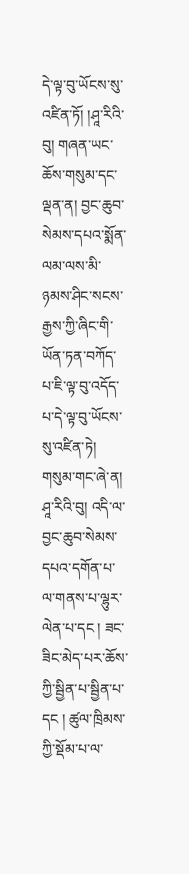དེ་ལྟ་བུ་ཡོངས་སུ་འཛིན་ཏོ། །ཤཱ་རིའི་བུ། གཞན་ཡང་ཆོས་གསུམ་དང་ལྡན་ན། བྱང་ཆུབ་སེམས་དཔའ་སྨོན་ལམ་ལས་མི་ཉམས་ཤིང་སངས་རྒྱས་ཀྱི་ཞིང་གི་ཡོན་ཏན་བཀོད་པ་ཇི་ལྟ་བུ་འདོད་པ་དེ་ལྟ་བུ་ཡོངས་སུ་འཛིན་ཏེ། གསུམ་གང་ཞེ་ན། ཤཱ་རིའི་བུ། འདི་ལ་བྱང་ཆུབ་སེམས་དཔའ་དགོན་པ་ལ་གནས་པ་ལྷུར་ལེན་པ་དང ། ཟང་ཟིང་མེད་པར་ཆོས་ཀྱི་སྦྱིན་པ་སྦྱིན་པ་དང ། ཚུལ་ཁྲིམས་ཀྱི་སྡོམ་པ་ལ་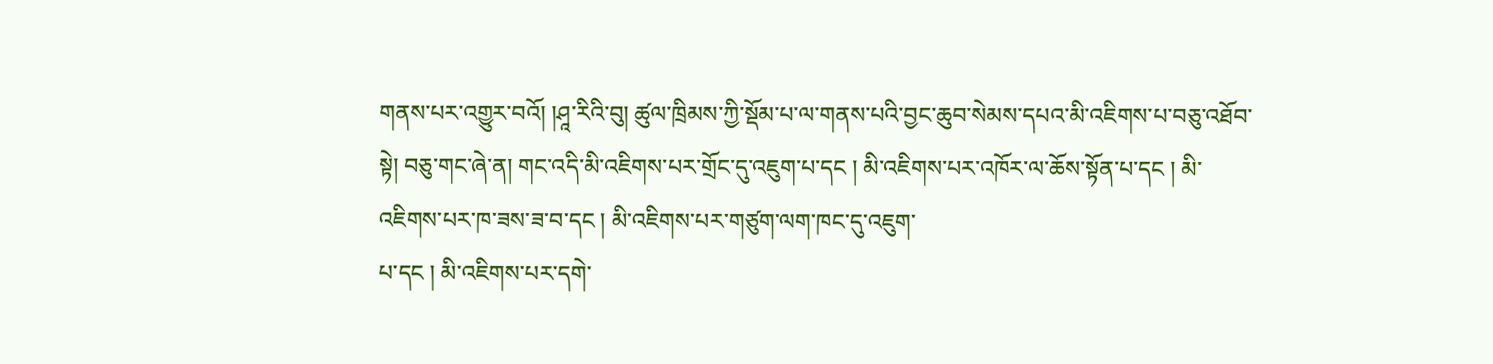གནས་པར་འགྱུར་བའོ། །ཤཱ་རིའི་བུ། ཚུལ་ཁྲིམས་ཀྱི་སྡོམ་པ་ལ་གནས་པའི་བྱང་ཆུབ་སེམས་དཔའ་མི་འཇིགས་པ་བཅུ་འཐོབ་སྟེ། བཅུ་གང་ཞེ་ན། གང་འདི་མི་འཇིགས་པར་གྲོང་དུ་འཇུག་པ་དང ། མི་འཇིགས་པར་འཁོར་ལ་ཆོས་སྟོན་པ་དང ། མི་འཇིགས་པར་ཁ་ཟས་ཟ་བ་དང ། མི་འཇིགས་པར་གཙུག་ལག་ཁང་དུ་འཇུག་
པ་དང ། མི་འཇིགས་པར་དགེ་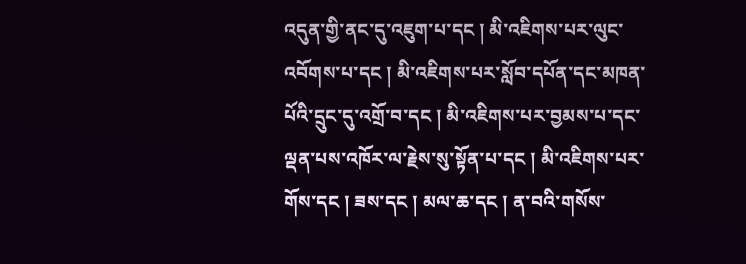འདུན་གྱི་ནང་དུ་འཇུག་པ་དང ། མི་འཇིགས་པར་ལུང་འབོགས་པ་དང ། མི་འཇིགས་པར་སློབ་དཔོན་དང་མཁན་པོའི་དྲུང་དུ་འགྲོ་བ་དང ། མི་འཇིགས་པར་བྱམས་པ་དང་ལྡན་པས་འཁོར་ལ་རྗེས་སུ་སྟོན་པ་དང ། མི་འཇིགས་པར་གོས་དང ། ཟས་དང ། མལ་ཆ་དང ། ན་བའི་གསོས་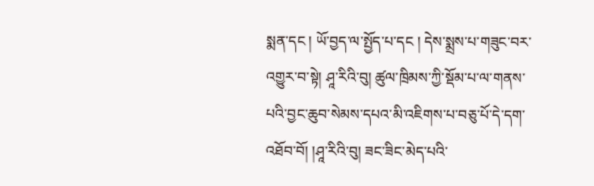སྨན་དང ། ཡོ་བྱད་ལ་སྤྱོད་པ་དང ། དེས་སྨྲས་པ་གཟུང་བར་འགྱུར་བ་སྟེ། ཤཱ་རིའི་བུ། ཚུལ་ཁྲིམས་ཀྱི་སྡོམ་པ་ལ་གནས་པའི་བྱང་ཆུབ་སེམས་དཔའ་མི་འཇིགས་པ་བཅུ་པོ་དེ་དག་འཐོབ་བོ། །ཤཱ་རིའི་བུ། ཟང་ཟིང་མེད་པའི་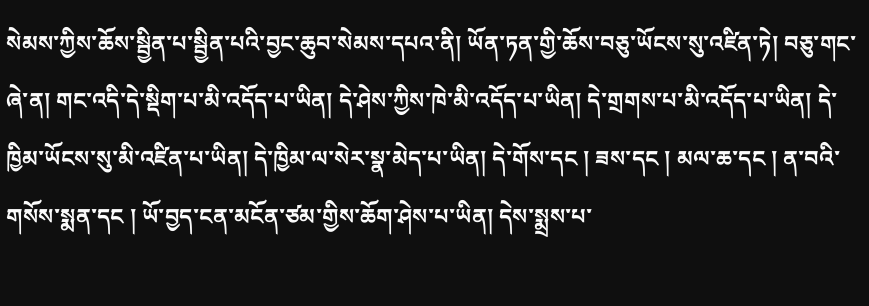སེམས་ཀྱིས་ཆོས་སྦྱིན་པ་སྦྱིན་པའི་བྱང་ཆུབ་སེམས་དཔའ་ནི། ཡོན་ཏན་གྱི་ཆོས་བཅུ་ཡོངས་སུ་འཛིན་ཏེ། བཅུ་གང་ཞེ་ན། གང་འདི་དེ་སྡིག་པ་མི་འདོད་པ་ཡིན། དེ་ཤེས་ཀྱིས་ཁེ་མི་འདོད་པ་ཡིན། དེ་གྲགས་པ་མི་འདོད་པ་ཡིན། དེ་ཁྱིམ་ཡོངས་སུ་མི་འཛིན་པ་ཡིན། དེ་ཁྱིམ་ལ་སེར་སྣ་མེད་པ་ཡིན། དེ་གོས་དང ། ཟས་དང ། མལ་ཆ་དང ། ན་བའི་གསོས་སྨན་དང ། ཡོ་བྱད་ངན་མངོན་ཙམ་གྱིས་ཆོག་ཤེས་པ་ཡིན། དེས་སྨྲས་པ་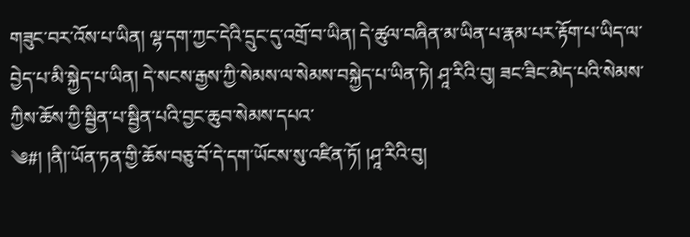གཟུང་བར་འོས་པ་ཡིན། ལྷ་དག་ཀྱང་དེའི་དྲུང་དུ་འགྲོ་བ་ཡིན། དེ་ཚུལ་བཞིན་མ་ཡིན་པ་རྣམ་པར་རྟོག་པ་ཡིད་ལ་བྱེད་པ་མི་སྐྱེད་པ་ཡིན། དེ་སངས་རྒྱས་ཀྱི་སེམས་ལ་སེམས་བསྐྱེད་པ་ཡིན་ཏེ། ཤཱ་རིའི་བུ། ཟང་ཟིང་མེད་པའི་སེམས་ཀྱིས་ཆོས་ཀྱི་སྦྱིན་པ་སྦྱིན་པའི་བྱང་ཆུབ་སེམས་དཔའ་
༄#། །ནི།་ཡོན་ཏན་གྱི་ཆོས་བཅུ་བོ་དེ་དག་ཡོངས་སུ་འཛིན་ཏོ། །ཤཱ་རིའི་བུ།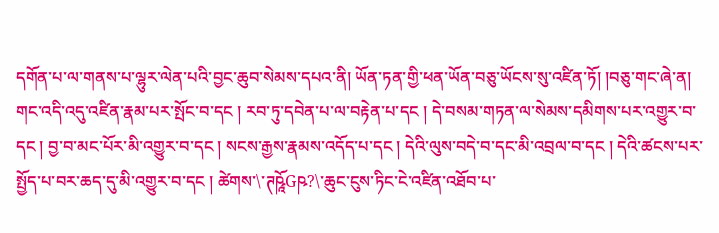དགོན་པ་ལ་གནས་པ་ལྷུར་ལེན་པའི་བྱང་ཆུབ་སེམས་དཔའ་ནི། ཡོན་ཏན་གྱི་ཕན་ཡོན་བཅུ་ཡོངས་སུ་འཛིན་ཏོ། །བཅུ་གང་ཞེ་ན། གང་འདི་འདུ་འཛིན་རྣམ་པར་སྤོང་བ་དང ། རབ་ཏུ་དབེན་པ་ལ་བརྟེན་པ་དང ། དེ་བསམ་གཏན་ལ་སེམས་དམིགས་པར་འགྱུར་བ་དང ། བྱ་བ་མང་པོར་མི་འགྱུར་བ་དང ། སངས་རྒྱས་རྣམས་འདོད་པ་དང ། དེའི་ལུས་བདེ་བ་དང་མི་འབྲལ་བ་དང ། དེའི་ཚངས་པར་སྤྱོད་པ་བར་ཆད་དུ་མི་འགྱུར་བ་དང ། ཚེགས་\་ཊཥཱོGཥ?\་ཆུང་ངུས་ཏིང་ངེ་འཛིན་འཐོབ་པ་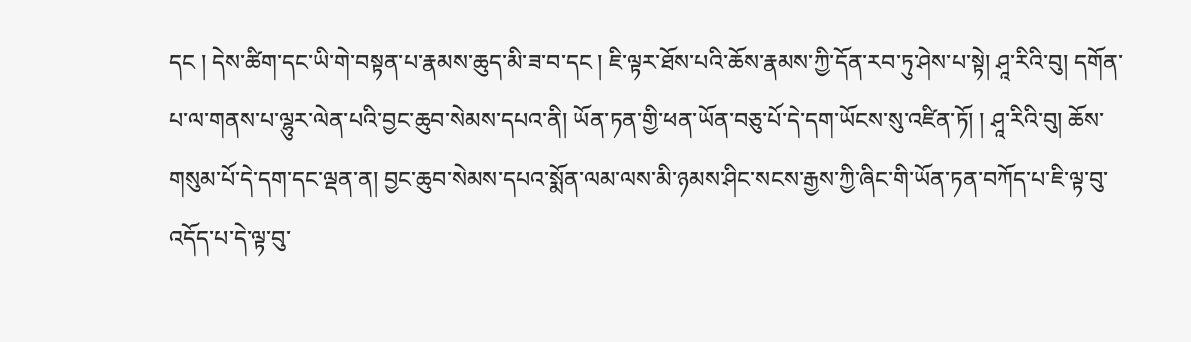དང ། དེས་ཚིག་དང་ཡི་གེ་བསྟན་པ་རྣམས་ཆུད་མི་ཟ་བ་དང ། ཇི་ལྟར་ཐོས་པའི་ཆོས་རྣམས་ཀྱི་དོན་རབ་ཏུ་ཤེས་པ་སྟེ། ཤཱ་རིའི་བུ། དགོན་པ་ལ་གནས་པ་ལྷུར་ལེན་པའི་བྱང་ཆུབ་སེམས་དཔའ་ནི། ཡོན་ཏན་གྱི་ཕན་ཡོན་བཅུ་པོ་དེ་དག་ཡོངས་སུ་འཛིན་ཏོ། ། ཤཱ་རིའི་བུ། ཆོས་གསུམ་པོ་དེ་དག་དང་ལྡན་ན། བྱང་ཆུབ་སེམས་དཔའ་སྨོན་ལམ་ལས་མི་ཉམས་ཤིང་སངས་རྒྱས་ཀྱི་ཞིང་གི་ཡོན་ཏན་བཀོད་པ་ཇི་ལྟ་བུ་འདོད་པ་དེ་ལྟ་བུ་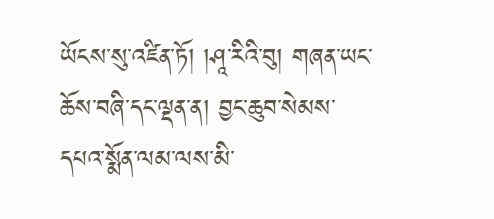ཡོངས་སུ་འཛིན་ཏོ། །ཤཱ་རིའི་བུ། གཞན་ཡང་ཆོས་བཞི་དང་ལྡན་ན། བྱང་ཆུབ་སེམས་དཔའ་སྨོན་ལམ་ལས་མི་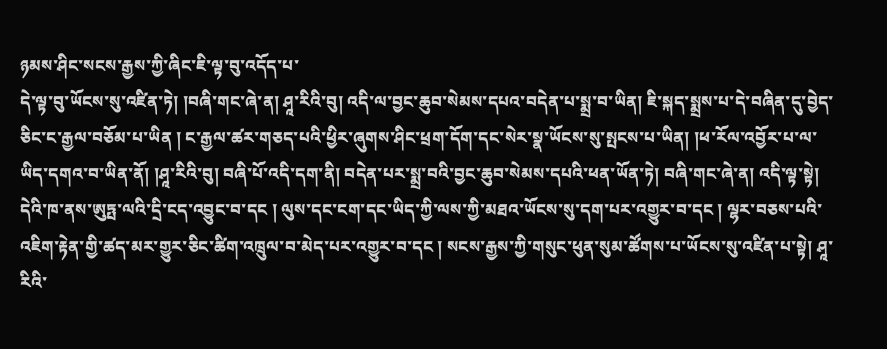ཉམས་ཤིང་སངས་རྒྱས་ཀྱི་ཞིང་ཇི་ལྟ་བུ་འདོད་པ་
དེ་ལྟ་བུ་ཡོངས་སུ་འཛིན་ཏེ། །བཞི་གང་ཞེ་ན། ཤཱ་རིའི་བུ། འདི་ལ་བྱང་ཆུབ་སེམས་དཔའ་བདེན་པ་སྨྲ་བ་ཡིན། ཇི་སྐད་སྨྲས་པ་དེ་བཞིན་དུ་བྱེད་ཅིང་ང་རྒྱལ་བཅོམ་པ་ཡིན ། ང་རྒྱལ་ཚར་གཅད་པའི་ཕྱིར་ཞུགས་ཤིང་ཕྲག་དོག་དང་སེར་སྣ་ཡོངས་སུ་སྤངས་པ་ཡིན། །ཕ་རོལ་འབྱོར་པ་ལ་ཡིད་དགའ་བ་ཡིན་ནོ། །ཤཱ་རིའི་བུ། བཞི་པོ་འདི་དག་ནི། བདེན་པར་སྨྲ་བའི་བྱང་ཆུབ་སེམས་དཔའི་ཕན་ཡོན་ཏེ། བཞི་གང་ཞེ་ན། འདི་ལྟ་སྟེ། དེའི་ཁ་ནས་ཨུཏྤ་ལའི་དྲི་ངད་འབྱུང་བ་དང ། ལུས་དང་ངག་དང་ཡིད་ཀྱི་ལས་ཀྱི་མཐའ་ཡོངས་སུ་དག་པར་འགྱུར་བ་དང ། ལྷར་བཅས་པའི་འཇིག་རྟེན་གྱི་ཚད་མར་གྱུར་ཅིང་ཚིག་འཁྲུལ་བ་མེད་པར་འགྱུར་བ་དང ། སངས་རྒྱས་ཀྱི་གསུང་ཕུན་སུམ་ཚོགས་པ་ཡོངས་སུ་འཛིན་པ་སྟེ། ཤཱ་རིའི་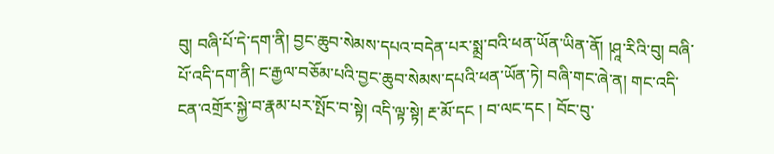བུ། བཞི་པོ་དེ་དག་ནི། བྱང་ཆུབ་སེམས་དཔའ་བདེན་པར་སྨྲ་བའི་ཕན་ཡོན་ཡིན་ནོ། །ཤཱ་རིའི་བུ། བཞི་པོ་འདི་དག་ནི། ང་རྒྱལ་བཅོམ་པའི་བྱང་ཆུབ་སེམས་དཔའི་ཕན་ཡོན་ཏེ། བཞི་གང་ཞེ་ན། གང་འདི་ངན་འགྲོར་སྐྱེ་བ་རྣམ་པར་སྤོང་བ་སྟེ། འདི་ལྟ་སྟེ། རྔ་མོ་དང ། བ་ལང་དང ། བོང་བུ་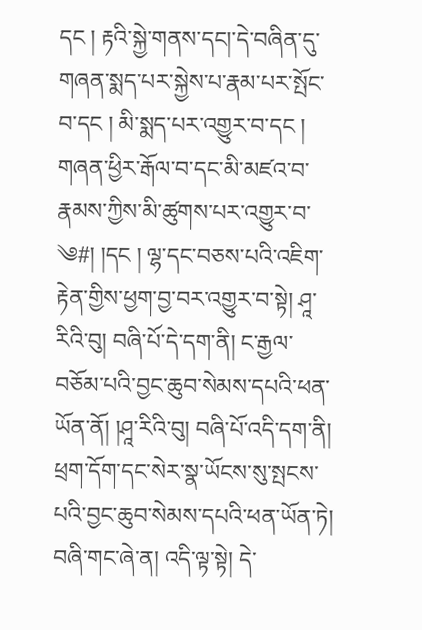དང ། རྟའི་སྐྱེ་གནས་དང།་དེ་བཞིན་དུ་གཞན་སྨད་པར་སྐྱེས་པ་རྣམ་པར་སྤོང་བ་དང ། མི་སྨད་པར་འགྱུར་བ་དང ། གཞན་ཕྱིར་རྒོལ་བ་དང་མི་མཛའ་བ་རྣམས་ཀྱིས་མི་ཚུགས་པར་འགྱུར་བ་
༄#། །དང ། ལྷ་དང་བཅས་པའི་འཇིག་རྟེན་གྱིས་ཕྱག་བྱ་བར་འགྱུར་བ་སྟེ། ཤཱ་རིའི་བུ། བཞི་པོ་དེ་དག་ནི། ང་རྒྱལ་བཅོམ་པའི་བྱང་ཆུབ་སེམས་དཔའི་ཕན་ཡོན་ནོ། །ཤཱ་རིའི་བུ། བཞི་པོ་འདི་དག་ནི། ཕྲག་དོག་དང་སེར་སྣ་ཡོངས་སུ་སྤངས་པའི་བྱང་ཆུབ་སེམས་དཔའི་ཕན་ཡོན་ཏེ། བཞི་གང་ཞེ་ན། འདི་ལྟ་སྟེ། དེ་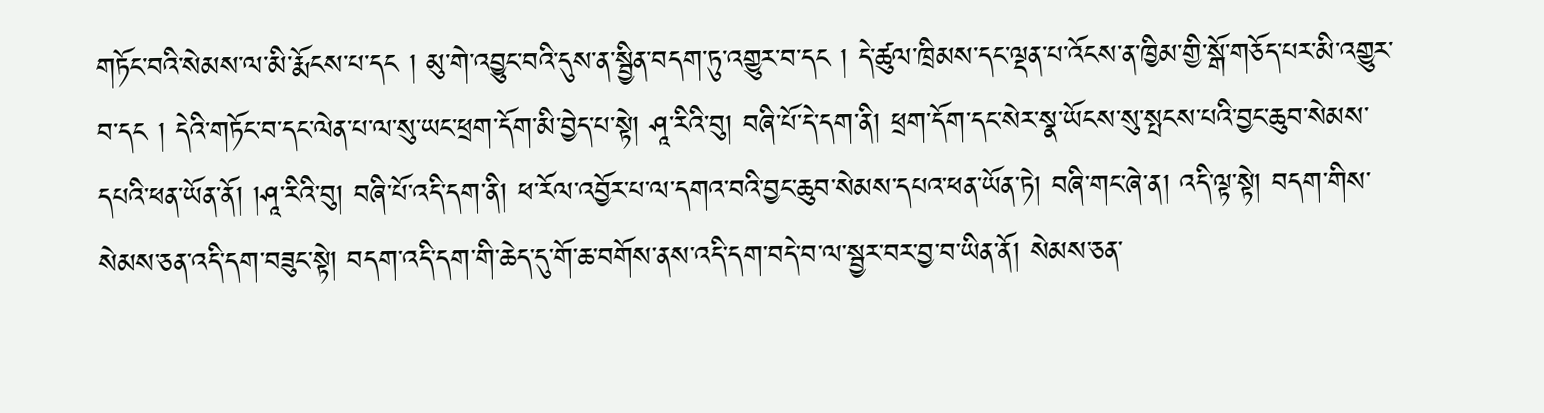གཏོང་བའི་སེམས་ལ་མི་རྨོངས་པ་དང ། མུ་གེ་འབྱུང་བའི་དུས་ན་སྦྱིན་བདག་ཏུ་འགྱུར་བ་དང ། དེ་ཚུལ་ཁྲིམས་དང་ལྡན་པ་འོངས་ན་ཁྱིམ་གྱི་སྒོ་གཅོད་པར་མི་འགྱུར་བ་དང ། དེའི་གཏོང་བ་དང་ལེན་པ་ལ་སུ་ཡང་ཕྲག་དོག་མི་བྱེད་པ་སྟེ། ཤཱ་རིའི་བུ། བཞི་པོ་དེ་དག་ནི། ཕྲག་དོག་དང་སེར་སྣ་ཡོངས་སུ་སྤངས་པའི་བྱང་ཆུབ་སེམས་དཔའི་ཕན་ཡོན་ནོ། །ཤཱ་རིའི་བུ། བཞི་པོ་འདི་དག་ནི། ཕ་རོལ་འབྱོར་པ་ལ་དགའ་བའི་བྱང་ཆུབ་སེམས་དཔའ་ཕན་ཡོན་ཏེ། བཞི་གང་ཞེ་ན། འདི་ལྟ་སྟེ། བདག་གིས་སེམས་ཅན་འདི་དག་བཟུང་སྟེ། བདག་འདི་དག་གི་ཆེད་དུ་གོ་ཆ་བགོས་ནས་འདི་དག་བདེ་བ་ལ་སྦྱར་བར་བྱ་བ་ཡིན་ནོ། སེམས་ཅན་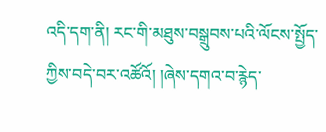འདི་དག་ནི། རང་གི་མཐུས་བསྒྲུབས་པའི་ལོངས་སྤྱོད་ཀྱིས་བདེ་བར་འཚོའོ། །ཞེས་དགའ་བ་རྙེད་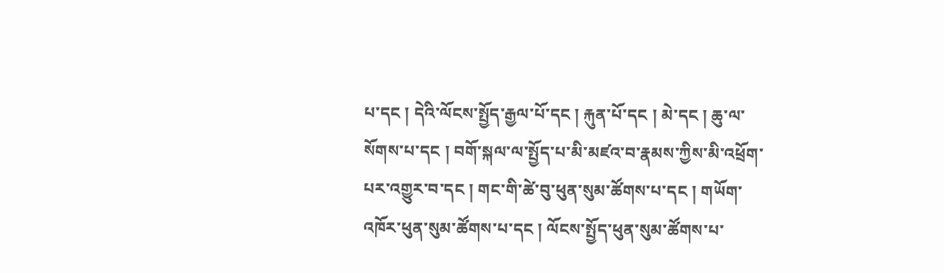པ་དང ། དེའི་ལོངས་སྤྱོད་རྒྱལ་པོ་དང ། རྐུན་པོ་དང ། མེ་དང ། ཆུ་ལ་
སོགས་པ་དང ། བགོ་སྐལ་ལ་སྤྱོད་པ་མི་མཛའ་བ་རྣམས་ཀྱིས་མི་འཕྲོག་པར་འགྱུར་བ་དང ། གང་གི་ཚེ་བུ་ཕུན་སུམ་ཚོགས་པ་དང ། གཡོག་འཁོར་ཕུན་སུམ་ཚོགས་པ་དང ། ལོངས་སྤྱོད་ཕུན་སུམ་ཚོགས་པ་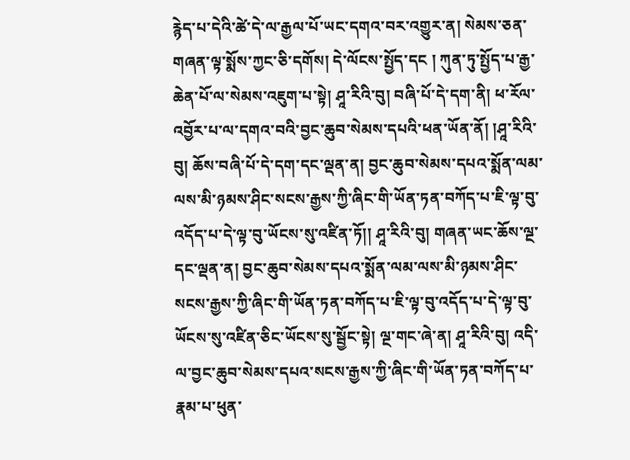རྙེད་པ་དེའི་ཚེ་དེ་ལ་རྒྱལ་པོ་ཡང་དགའ་བར་འགྱུར་ན། སེམས་ཅན་གཞན་ལྟ་སྨོས་ཀྱང་ཅི་དགོས། དེ་ལོངས་སྤྱོད་དང ། ཀུན་ཏུ་སྤྱོད་པ་རྒྱ་ཆེན་པོ་ལ་སེམས་འཇུག་པ་སྟེ། ཤཱ་རིའི་བུ། བཞི་པོ་དེ་དག་ནི། ཕ་རོལ་འབྱོར་པ་ལ་དགའ་བའི་བྱང་ཆུབ་སེམས་དཔའི་ཕན་ཡོན་ནོ། །ཤཱ་རིའི་བུ། ཆོས་བཞི་པོ་དེ་དག་དང་ལྡན་ན། བྱང་ཆུབ་སེམས་དཔའ་སྨོན་ལམ་ལས་མི་ཉམས་ཤིང་སངས་རྒྱས་ཀྱི་ཞིང་གི་ཡོན་ཏན་བཀོད་པ་ཇི་ལྟ་བུ་འདོད་པ་དེ་ལྟ་བུ་ཡོངས་སུ་འཛིན་ཏོ།། ཤཱ་རིའི་བུ། གཞན་ཡང་ཆོས་ལྔ་དང་ལྡན་ན། བྱང་ཆུབ་སེམས་དཔའ་སྨོན་ལམ་ལས་མི་ཉམས་ཤིང་སངས་རྒྱས་ཀྱི་ཞིང་གི་ཡོན་ཏན་བཀོད་པ་ཇི་ལྟ་བུ་འདོད་པ་དེ་ལྟ་བུ་ཡོངས་སུ་འཛིན་ཅིང་ཡོངས་སུ་སྦྱོང་སྟེ། ལྔ་གང་ཞེ་ན། ཤཱ་རིའི་བུ། འདི་ལ་བྱང་ཆུབ་སེམས་དཔའ་སངས་རྒྱས་ཀྱི་ཞིང་གི་ཡོན་ཏན་བཀོད་པ་རྣམ་པ་ཕུན་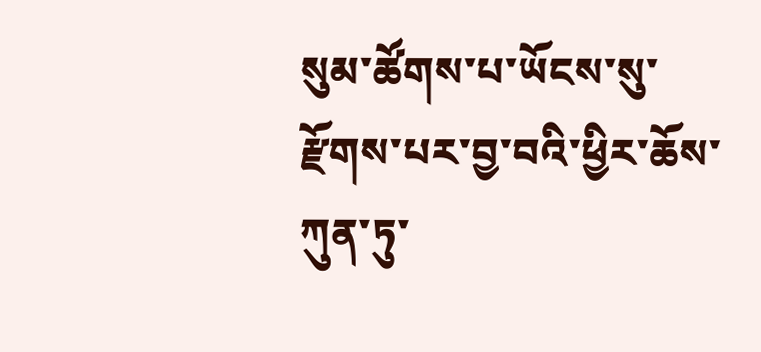སུམ་ཚོགས་པ་ཡོངས་སུ་རྫོགས་པར་བྱ་བའི་ཕྱིར་ཆོས་ཀུན་ཏུ་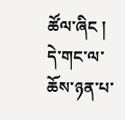ཚོལ་ཞིང ། དེ་གང་ལ་ཆོས་ཉན་པ་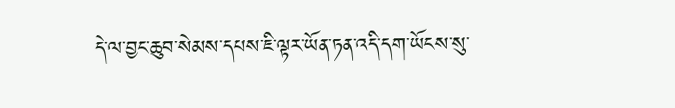དེ་ལ་བྱང་ཆུབ་སེམས་དཔས་ཇི་ལྟར་ཡོན་ཏན་འདི་དག་ཡོངས་སུ་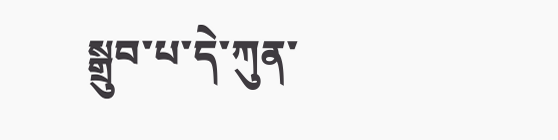སྒྲུབ་པ་དེ་ཀུན་